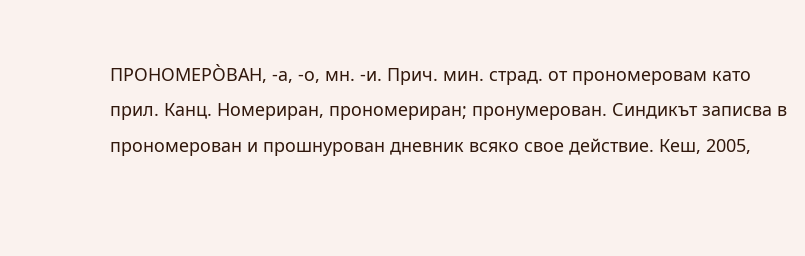ПРОНОМЕРО̀ВАН, -а, -о, мн. -и. Прич. мин. страд. от прономеровам като прил. Канц. Номериран, прономериран; пронумерован. Синдикът записва в прономерован и прошнурован дневник всяко свое действие. Кеш, 2005,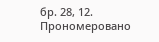бр. 28, 12. Прономеровано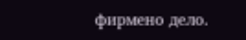фирмено дело.